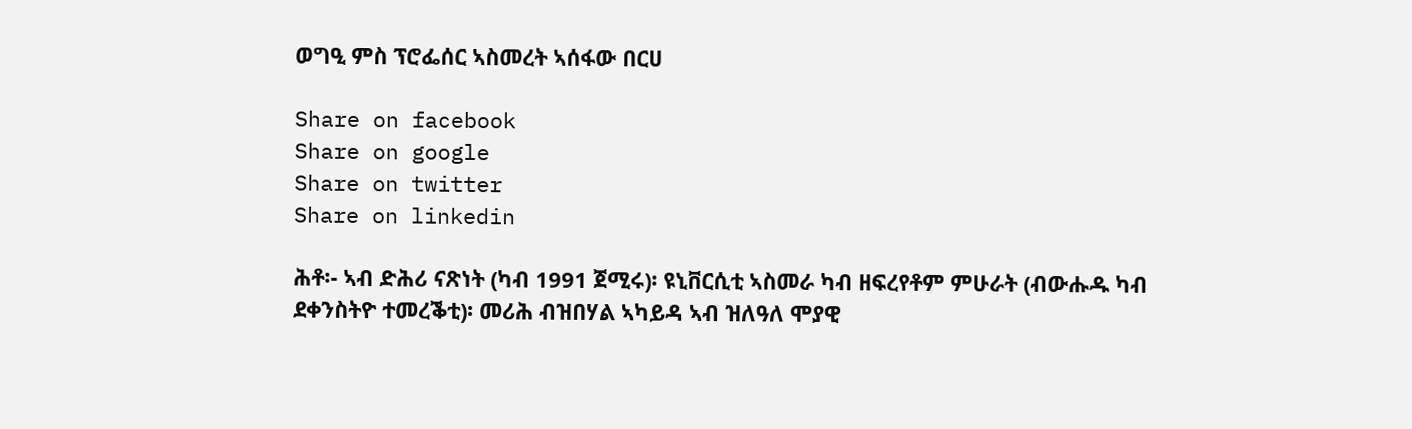ወግዒ ምስ ፕሮፌሰር ኣስመረት ኣሰፋው በርሀ

Share on facebook
Share on google
Share on twitter
Share on linkedin

ሕቶ፡- ኣብ ድሕሪ ናጽነት (ካብ 1991 ጀሚሩ)፡ ዩኒቨርሲቲ ኣስመራ ካብ ዘፍረየቶም ምሁራት (ብውሑዱ ካብ ደቀንስትዮ ተመረቕቲ)፡ መሪሕ ብዝበሃል ኣካይዳ ኣብ ዝለዓለ ሞያዊ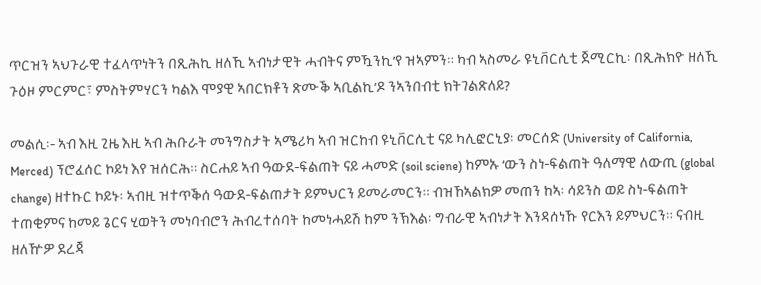ጥርዝን ኣህጉራዊ ተፈላጥነትን በጺሕኪ ዘለኺ ኣብነታዊት ሓብትና ምዃንኪ’የ ዝኣምን። ካብ ኣስመራ ዩኒቨርሲቲ ጀሚርኪ፡ በጺሕክዮ ዘለኺ ጉዕዞ ምርምር፣ ምስትምሃርን ካልእ ሞያዊ ኣበርክቶን ጽሙቕ ኣቢልኪ’ዶ ንኣንበብቲ ክትገልጽለይ?

መልሲ፡- ኣብ እዚ ጊዜ እዚ ኣብ ሕቡራት መንግስታት ኣሜሪካ ኣብ ዝርከብ ዩኒቨርሲቲ ናይ ካሊፎርኒያ፡ መርሰድ (University of California, Merced) ፕሮፈሰር ኮይነ እየ ዝሰርሕ። ስርሐይ ኣብ ዓውደ-ፍልጠት ናይ ሓመድ (soil sciene) ከምኡ ‘ውን ስነ-ፍልጠት ዓለማዊ ለውጢ (global change) ዘተኩር ኮይኑ፡ ኣብዚ ዝተጥቕሰ ዓውደ-ፍልጠታት ይምህርን ይመራመርን። ብዝኸኣልክዎ መጠን ከኣ፡ ሳይንስ ወይ ስነ-ፍልጠት ተጠቂምና ከመይ ጌርና ሂወትን መነባብሮን ሕብረተሰባት ከመነሓይሽ ከም ንኽእል፡ ግብራዊ ኣብነታት እንዳሰነኹ የርእን ይምህርን። ናብዚ ዘለዅዎ ደረጃ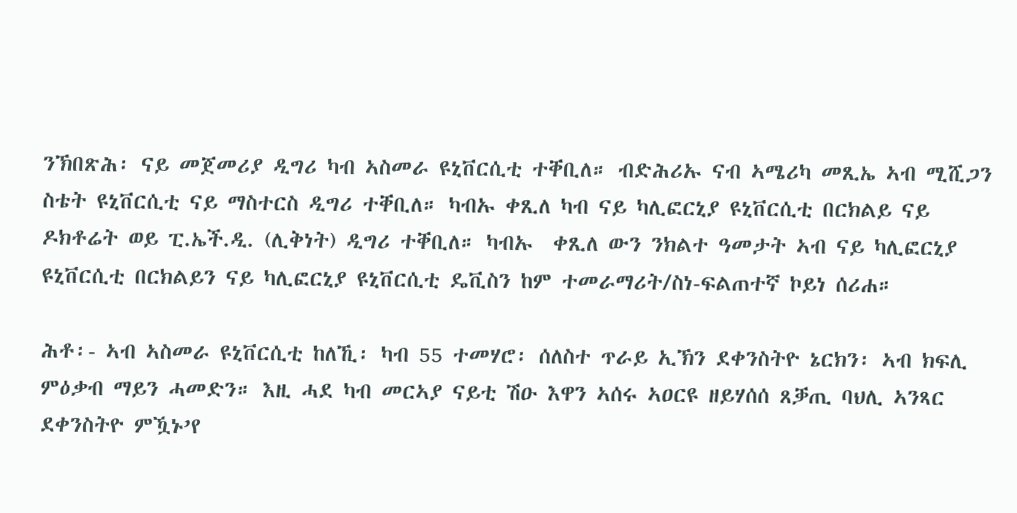ንኽበጽሕ፡ ናይ መጀመሪያ ዲግሪ ካብ ኣስመራ ዩኒቨርሲቲ ተቐቢለ። ብድሕሪኡ ናብ ኣሜሪካ መጺኤ ኣብ ሚሺጋን ስቴት ዩኒቨርሲቲ ናይ ማስተርስ ዲግሪ ተቐቢለ። ካብኡ ቀጺለ ካብ ናይ ካሊፎርኒያ ዩኒቨርሲቲ በርክልይ ናይ ዶክቶሬት ወይ ፒ.ኤች.ዲ. (ሊቅነት) ዲግሪ ተቐቢለ። ካብኡ  ቀጺለ ውን ንክልተ ዓመታት ኣብ ናይ ካሊፎርኒያ ዩኒቨርሲቲ በርክልይን ናይ ካሊፎርኒያ ዩኒቨርሲቲ ዴቪስን ከም ተመራማሪት/ስነ-ፍልጠተኛ ኮይነ ሰሪሐ።

ሕቶ፡- ኣብ ኣስመራ ዩኒቨርሲቲ ከለኺ፡ ካብ 55 ተመሃሮ፡ ሰለስተ ጥራይ ኢኽን ደቀንስትዮ ኔርክን፡ ኣብ ክፍሊ ምዕቃብ ማይን ሓመድን። እዚ ሓደ ካብ መርኣያ ናይቲ ሽዑ እዋን ኣሰሩ ኣዐርዩ ዘይሃሰሰ ጸቓጢ ባህሊ ኣንጻር ደቀንስትዮ ምዃኑ’የ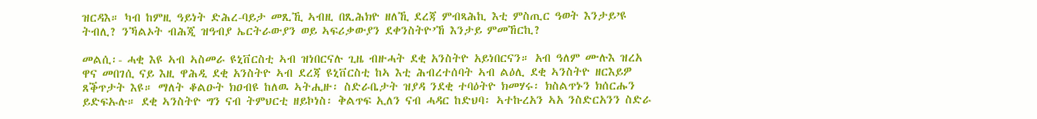ዝርዳእ። ካብ ከምዚ ዓይነት ድሕረ-ባይታ መጺኺ ኣብዚ በጺሕክዮ ዘለኺ ደረጃ ምብጻሕኪ እቲ ምስጢር ዓወት እንታይ’ዩ ትብሊ? ንኻልኦት ብሕጂ ዝዓብያ ኤርትራውያን ወይ ኣፍሪቃውያን ደቀንስትዮ’ኸ እንታይ ምመኸርኪ?

መልሲ፡- ሓቂ እዩ ኣብ ኣስመራ ዩኒቨርስቲ ኣብ ዝነበርናሉ ጊዜ ብዙሓት ደቂ አንስትዮ አይነበርናን። አብ ዓለም ሙሉእ ዝረአ ዋና መበገሲ ናይ እዚ ዋሕዲ ደቂ አንስትዮ ኣብ ደረጃ ዩኒቨርስቲ ከኣ እቲ ሕብረተሰባት ኣብ ልዕሊ ደቂ ኣንስትዮ ዘርእይዎ ጸቕጥታት እዩ። ማለት ቆልዑት ክዐብዩ ከለዉ ኣትሒዙ፡ ስድራቤታት ዝያዳ ንደቂ ተባዕትዮ ክመሃሩ፡ ክስልጥኑን ክሰርሑን ይድፍኡሉ። ደቂ ኣንስትዮ ግን ናብ ትምህርቲ ዘይኮነስ፡ ቅልጥፍ ኢለን ናብ ሓዳር ከድህባ፡ ኣተኩረአን ኣአ ንስድርአንን ስድራ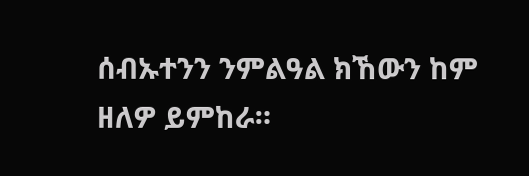ሰብኡተንን ንምልዓል ክኸውን ከም ዘለዎ ይምከራ።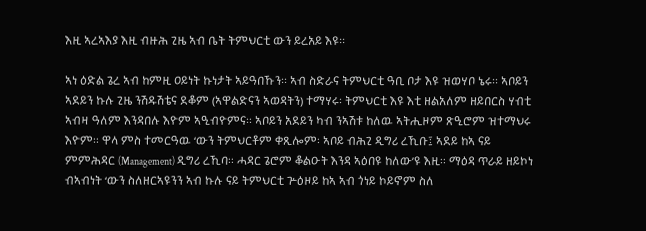እዚ ኣረኣእያ እዚ ብዙሕ ጊዜ ኣብ ቤት ትምህርቲ ውን ይረአይ እዩ።

ኣነ ዕድል ጌረ ኣብ ከምዚ ዐይነት ኩነታት ኣይዓበኹን። ኣብ ስድራና ትምህርቲ ዓቢ ቦታ እዩ ዝወሃቦ ኔሩ። ኣቦይን ኣደይን ኩሉ ጊዜ ንሽዱሽቴና ደቆም (ኣዋልድናን ኣወዳትን) ተማሃሩ፡ ትምህርቲ እዩ እቲ ዘልአለም ዘይበርስ ሃብቲ ኣብዛ ዓለም እንዳበሉ እዮም ኣዒብዮምና። ኣቦይን አደይን ካብ ንኣሽቱ ከለዉ ኣትሒዞም ጽዒሮም ዝተማህሩ እዮም። ዋላ ምስ ተመርዓዉ ‘ውን ትምህርቶም ቀጺሎም፡ ኣቦይ ብሕጊ ዲግሪ ረኺቡ፤ ኣደይ ከኣ ናይ ምምሕዳር (Management) ዲግሪ ረኺባ። ሓዳር ጌሮም ቆልዑት እንዳ ኣዕበዩ ከለው’ዩ እዚ። ማዕዳ ጥራይ ዘይኮነ ብኣብነት ‘ውን ስለዘርኣዩንን ኣብ ኩሉ ናይ ትምህርቲ ጕዕዞይ ከኣ ኣብ ጎነይ ኮይኖም ስለ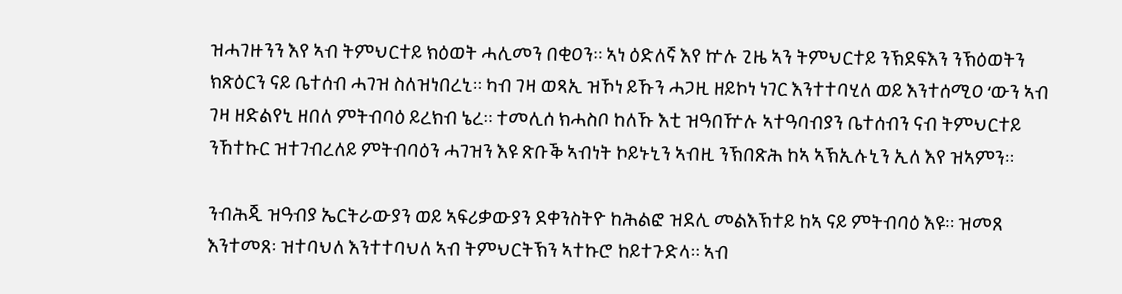ዝሓገዙንን እየ ኣብ ትምህርተይ ክዕወት ሓሊመን በቂዐን። ኣነ ዕድለኛ እየ ኵሉ ጊዜ ኣን ትምህርተይ ንኽደፍእን ንኽዕወትን ክጽዕርን ናይ ቤተሰብ ሓገዝ ስለዝነበረኒ። ካብ ገዛ ወጻኢ ዝኾነ ይኹን ሓጋዚ ዘይኮነ ነገር እንተተባሂለ ወይ እንተሰሚዐ ‘ውን ኣብ ገዛ ዘድልየኒ ዘበለ ምትብባዕ ይረክብ ኔረ። ተመሊሰ ክሓስቦ ከለኹ እቲ ዝዓበዅሉ ኣተዓባብያን ቤተሰብን ናብ ትምህርተይ ንኸተኩር ዝተገብረለይ ምትብባዕን ሓገዝን እዩ ጽቡቕ ኣብነት ኮይኑኒን ኣብዚ ንኽበጽሕ ከኣ ኣኽኢሉኒን ኢለ እየ ዝኣምን።

ንብሕጂ ዝዓብያ ኤርትራውያን ወይ ኣፍሪቃውያን ደቀንስትዮ ከሕልፎ ዝደሊ መልእኽተይ ከኣ ናይ ምትብባዕ እዩ። ዝመጸ እንተመጸ፡ ዝተባህለ እንተተባህለ ኣብ ትምህርትኽን ኣተኩሮ ከይተጉድላ። ኣብ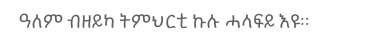ዓለም ብዘይካ ትምህርቲ ኩሉ ሓላፍይ እዩ።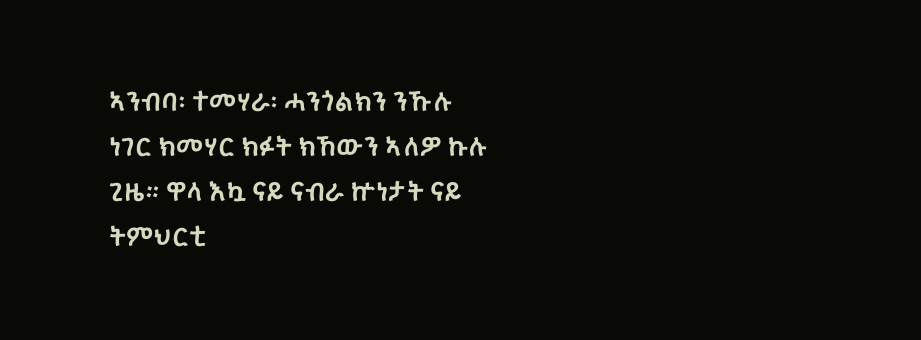ኣንብባ፡ ተመሃራ፡ ሓንጎልክን ንኹሉ ነገር ክመሃር ክፉት ክኸውን ኣለዎ ኩሉ ጊዜ። ዋላ እኳ ናይ ናብራ ኵነታት ናይ ትምህርቲ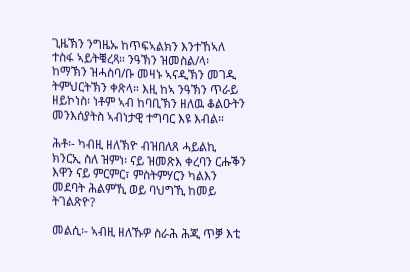ጊዜኽን ንግዜኡ ከጥፍኣልክን እንተኸኣለ ተስፋ ኣይትቑረጻ። ንዓኽን ዝመስል/ላ፡ ከማኽን ዝሓስባ/ቡ መዛኑ ኣናዲኽን መገዲ ትምህርትኽን ቀጽላ። እዚ ከኣ ንዓኽን ጥራይ ዘይኮነስ፡ ነቶም ኣብ ከባቢኽን ዘለዉ ቆልዑትን መንእሰያትስ ኣብነታዊ ተግባር እዩ እብል።

ሕቶ፡- ካብዚ ዘለኽዮ ብዝበለጸ ሓይልኪ ክንርኢ ስለ ዝምነ፡ ናይ ዝመጽእ ቀረባን ርሑቕን እዋን ናይ ምርምር፣ ምስትምሃርን ካልእን መደባት ሕልምኺ ወይ ባህግኺ ከመይ ትገልጽዮ?

መልሲ፡- ኣብዚ ዘለኹዎ ስራሕ ሕጂ ጥቓ እቲ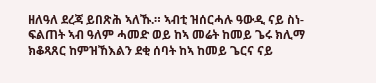ዘለዓለ ደረጃ ይበጽሕ ኣለኹ.። ኣብቲ ዝሰርሓሉ ዓውዲ ናይ ስነ-ፍልጠት ኣብ ዓለም ሓመድ ወይ ከኣ መሬት ከመይ ጌሩ ክሊማ ክቆጻጸር ከምዝኸእልን ደቂ ሰባት ከኣ ከመይ ጌርና ናይ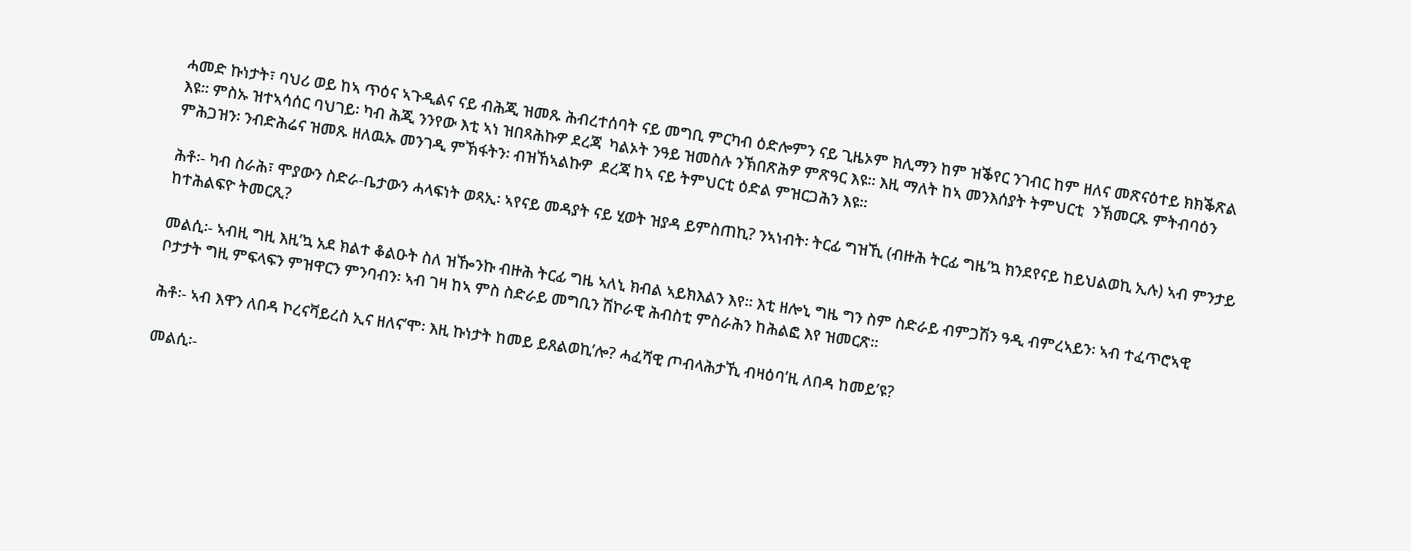ሓመድ ኩነታት፣ ባህሪ ወይ ከኣ ጥዕና ኣጉዲልና ናይ ብሕጂ ዝመጹ ሕብረተሰባት ናይ መግቢ ምርካብ ዕድሎምን ናይ ጊዜኦም ክሊማን ከም ዝቕየር ንገብር ከም ዘለና መጽናዕተይ ክክቕጽል እዩ። ምስኡ ዝተኣሳሰር ባህገይ፡ ካብ ሕጂ ንንየው እቲ ኣነ ዝበጻሕኩዎ ደረጃ  ካልኦት ንዓይ ዝመስሉ ንኽበጽሕዎ ምጽዓር እዩ። እዚ ማለት ከኣ መንእሰያት ትምህርቲ  ንኽመርጹ ምትብባዕን ምሕጋዝን፡ ንብድሕሬና ዝመጹ ዘለዉኡ መንገዲ ምኽፋትን፡ ብዝኸኣልኩዎ  ደረጃ ከኣ ናይ ትምህርቲ ዕድል ምዝርጋሕን እዩ።

ሕቶ፡- ካብ ስራሕ፣ ሞያውን ስድራ-ቤታውን ሓላፍነት ወጻኢ፡ ኣየናይ መዳያት ናይ ሂወት ዝያዳ ይምስጠኪ? ንኣነብት፡ ትርፊ ግዝኺ (ብዙሕ ትርፊ ግዜ’ኳ ክንደየናይ ከይህልወኪ ኢሉ) ኣብ ምንታይ ከተሕልፍዮ ትመርጺ?

መልሲ፡- ኣብዚ ግዚ እዚ’ኳ አደ ክልተ ቆልዑት ስለ ዝዀንኩ ብዙሕ ትርፊ ግዜ ኣለኒ ክብል ኣይክእልን እየ። እቲ ዘሎኒ ግዜ ግን ስም ስድራይ ብምጋሽን ዓዲ ብምረኣይን፡ ኣብ ተፈጥሮኣዊ ቦታታት ግዚ ምፍላፍን ምዝዋርን ምንባብን፡ ኣብ ገዛ ከኣ ምስ ስድራይ መግቢን ሽኮራዊ ሕብስቲ ምስራሕን ከሕልፎ እየ ዝመርጽ።

ሕቶ፡- ኣብ እዋን ለበዳ ኮረናቫይረስ ኢና ዘለና’ሞ፡ እዚ ኩነታት ከመይ ይጸልወኪ’ሎ? ሓፈሻዊ ጦብላሕታኺ ብዛዕባ’ዚ ለበዳ ከመይ’ዩ?

መልሲ፡-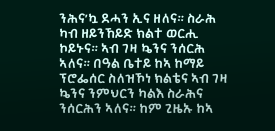ንሕና’ኳ ደሓን ኢና ዘለና። ስራሕ ካብ ዘይንኸይድ ክልተ ወርሒ ኮይኑና። ኣብ ገዛ ኴንና ንሰርሕ ኣለና። በዓል ቤተይ ከኣ ከማይ ፕሮፌሰር ስለዝኾነ ክልቴና ኣብ ገዛ ኴንና ንምህርን ካልእ ስራሕና ንሰርሕን ኣለና። ከም ጊዜኡ ከኣ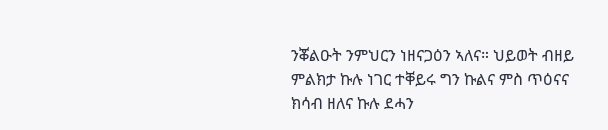ንቖልዑት ንምህርን ነዘናጋዕን ኣለና። ህይወት ብዘይ ምልክታ ኩሉ ነገር ተቐይሩ ግን ኩልና ምስ ጥዕናና ክሳብ ዘለና ኩሉ ደሓን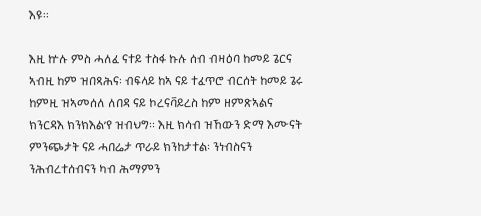እዩ።

እዚ ኵሉ ምስ ሓለፈ ናተይ ተስፋ ኩሉ ሰብ ብዛዕባ ከመይ ጌርና ኣብዚ ከም ዝበጻሕና፡ ብፍላይ ከኣ ናይ ተፈጥሮ ብርሰት ከመይ ጌሩ ከምዚ ዝኣመሰለ ለበዳ ናይ ኮረናቫይረስ ከም ዘምጽኣልና ክንርዳእ ክንክእል’የ ዝብህግ። እዚ ክሳብ ዝኸውን ድማ እሙናት ምንጭታት ናይ ሓበሬታ ጥራይ ክንከታተል፡ ንነብስናን ንሕብረተሰብናን ካብ ሕማምን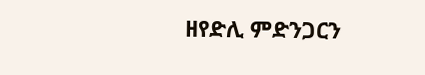ዘየድሊ ምድንጋርን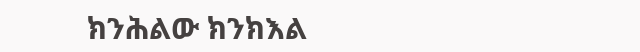ክንሕልው ክንክእል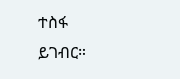ተስፋ ይገብር።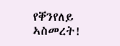የቐንየለይ ኣስመረት!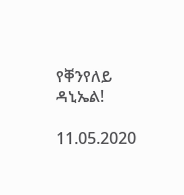የቐንየለይ ዳኒኤል!

11.05.2020